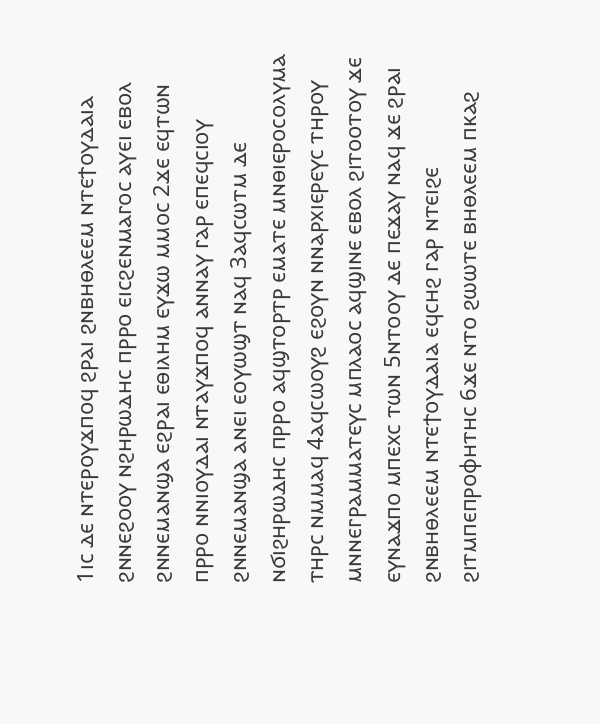1ⲓⲥ ⲇⲉ ⲛⲧⲉⲣⲟⲩϫⲡⲟϥ ϩⲣⲁⲓ ϩⲛⲃⲏⲑⲗⲉⲉⲙ ⲛⲧⲉϯⲟⲩⲇⲁⲓⲁ ϩⲛⲛⲉϩⲟⲟⲩ ⲛϩⲏⲣⲱⲇⲏⲥ ⲡⲣⲣⲟ ⲉⲓⲥϩⲉⲛⲙⲁⲅⲟⲥ ⲁⲩⲉⲓ ⲉⲃⲟⲗ ϩⲛⲛⲉⲙⲁⲛϣⲁ ⲉϩⲣⲁⲓ ⲉⲑⲓⲗⲏⲙ ⲉⲩϫⲱ ⲙⲙⲟⲥ 2ϫⲉ ⲉϥⲧⲱⲛ ⲡⲣⲣⲟ ⲛⲛⲓⲟⲩⲇⲁⲓ ⲛⲧⲁⲩϫⲡⲟϥ ⲁⲛⲛⲁⲩ ⲅⲁⲣ ⲉⲡⲉϥⲥⲓⲟⲩ ϩⲛⲛⲉⲙⲁⲛϣⲁ ⲁⲛⲉⲓ ⲉⲟⲩⲱϣⲧ ⲛⲁϥ 3ⲁϥⲥⲱⲧⲙ ⲇⲉ ⲛϭⲓϩⲏⲣⲱⲇⲏⲥ ⲡⲣⲣⲟ ⲁϥϣⲧⲟⲣⲧⲣ ⲉⲙⲁⲧⲉ ⲙⲛⲑⲓⲉⲣⲟⲥⲟⲗⲩⲙⲁ ⲧⲏⲣⲥ ⲛⲙⲙⲁϥ 4ⲁϥⲥⲱⲟⲩϩ ⲉϩⲟⲩⲛ ⲛⲛⲁⲣⲭⲓⲉⲣⲉⲩⲥ ⲧⲏⲣⲟⲩ ⲙⲛⲛⲉⲅⲣⲁⲙⲙⲁⲧⲉⲩⲥ ⲙⲡⲗⲁⲟⲥ ⲁϥϣⲓⲛⲉ ⲉⲃⲟⲗ ϩⲓⲧⲟⲟⲧⲟⲩ ϫⲉ ⲉⲩⲛⲁϫⲡⲟ ⲙⲡⲉⲭⲥ ⲧⲱⲛ 5ⲛⲧⲟⲟⲩ ⲇⲉ ⲡⲉϫⲁⲩ ⲛⲁϥ ϫⲉ ϩⲣⲁⲓ ϩⲛⲃⲏⲑⲗⲉⲉⲙ ⲛⲧⲉϯⲟⲩⲇⲁⲓⲁ ⲉϥⲥⲏϩ ⲅⲁⲣ ⲛⲧⲉⲓϩⲉ ϩⲓⲧⲙⲡⲉⲡⲣⲟⲫⲏⲧⲏⲥ 6ϫⲉ ⲛⲧⲟ ϩⲱⲱⲧⲉ ⲃⲏⲑⲗⲉⲉⲙ ⲡⲕⲁϩ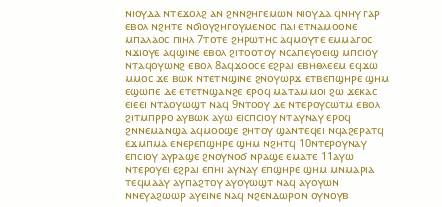ⲛⲓⲟⲩⲇⲁ ⲛⲧⲉϫⲟⲗϩ ⲁⲛ ϩⲛⲛϩⲏⲅⲉⲙⲱⲛ ⲛⲓⲟⲩⲇⲁ ϥⲛⲏⲩ ⲅⲁⲣ ⲉⲃⲟⲗ ⲛϩⲏⲧⲉ ⲛϭⲓⲟⲩϩⲏⲅⲟⲩⲙⲉⲛⲟⲥ ⲡⲁⲓ ⲉⲧⲛⲁⲙⲟⲟⲛⲉ ⲙⲡⲁⲗⲁⲟⲥ ⲡⲓⲏⲗ 7ⲧⲟⲧⲉ ϩⲏⲣⲱⲧⲏⲥ ⲁϥⲙⲟⲩⲧⲉ ⲉⲙⲙⲁⲅⲟⲥ ⲛϫⲓⲟⲩⲉ ⲁϥϣⲓⲛⲉ ⲉⲃⲟⲗ ϩⲓⲧⲟⲟⲧⲟⲩ ⲛⲥⲁⲡⲉⲩⲟⲉⲓϣ ⲙⲡⲥⲓⲟⲩ ⲛⲧⲁϥⲟⲩⲱⲛϩ ⲉⲃⲟⲗ 8ⲁϥϫⲟⲟⲥⲉ ⲉϩⲣⲁⲓ ⲉⲃⲏⲑⲗⲉⲉⲙ ⲉϥϫⲱ ⲙⲙⲟⲥ ϫⲉ ⲃⲱⲕ ⲛⲧⲉⲧⲛϣⲓⲛⲉ ϩⲛⲟⲩⲱⲣϫ ⲉⲧⲃⲉⲡϣⲏⲣⲉ ϣⲏⲙ ⲉϣⲱⲡⲉ ⲇⲉ ⲉⲧⲉⲧⲛϣⲁⲛϩⲉ ⲉⲣⲟϥ ⲙⲁⲧⲁⲙⲙⲟⲓ ϩⲱ ϫⲉⲕⲁⲥ ⲉⲓⲉⲉⲓ ⲛⲧⲁⲟⲩⲱϣⲧ ⲛⲁϥ 9ⲛⲧⲟⲟⲩ ⲇⲉ ⲛⲧⲉⲣⲟⲩⲥⲱⲧⲙ ⲉⲃⲟⲗ ϩⲓⲧⲙⲡⲣⲣⲟ ⲁⲩⲃⲱⲕ ⲁⲩⲱ ⲉⲓⲥⲡⲥⲓⲟⲩ ⲛⲧⲁⲩⲛⲁⲩ ⲉⲣⲟϥ ϩⲛⲛⲉⲙⲁⲛϣⲁ ⲁϥⲙⲟⲟϣⲉ ϩⲏⲧⲟⲩ ϣⲁⲛⲧⲉϥⲉⲓ ⲛϥⲁϩⲉⲣⲁⲧϥ ⲉϫⲙⲡⲙⲁ ⲉⲛⲉⲣⲉⲡϣⲏⲣⲉ ϣⲏⲙ ⲛϩⲏⲧϥ 10ⲛⲧⲉⲣⲟⲩⲛⲁⲩ ⲉⲡⲥⲓⲟⲩ ⲁⲩⲣⲁϣⲉ ϩⲛⲟⲩⲛⲟϭ ⲛⲣⲁϣⲉ ⲉⲙⲁⲧⲉ 11ⲁⲩⲱ ⲛⲧⲉⲣⲟⲩⲉⲓ ⲉϩⲣⲁⲓ ⲉⲡⲏⲓ ⲁⲩⲛⲁⲩ ⲉⲡϣⲏⲣⲉ ϣⲏⲙ ⲙⲛⲙⲁⲣⲓⲁ ⲧⲉϥⲙⲁⲁⲩ ⲁⲩⲡⲁϩⲧⲟⲩ ⲁⲩⲟⲩⲱϣⲧ ⲛⲁϥ ⲁⲩⲟⲩⲱⲛ ⲛⲛⲉⲩⲁϩⲱⲱⲣ ⲁⲩⲉⲓⲛⲉ ⲛⲁϥ ⲛϩⲉⲛⲇⲱⲣⲟⲛ ⲟⲩⲛⲟⲩⲃ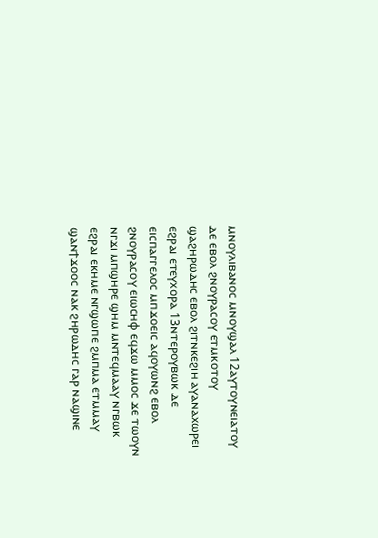ⲙⲛⲟⲩⲗⲓⲃⲁⲛⲟⲥ ⲙⲛⲟⲩϣⲁⲗ 12ⲁⲩⲧⲟⲩⲛⲉⲓⲁⲧⲟⲩ ⲇⲉ ⲉⲃⲟⲗ ϩⲛⲟⲩⲣⲁⲥⲟⲩ ⲉⲧⲙⲕⲟⲧⲟⲩ ϣⲁϩⲏⲣⲱⲇⲏⲥ ⲉⲃⲟⲗ ϩⲓⲧⲛⲕⲉϩⲓⲏ ⲁⲩⲁⲛⲁⲭⲱⲣⲉⲓ ⲉϩⲣⲁⲓ ⲉⲧⲉⲩⲭⲟⲣⲁ 13ⲛⲧⲉⲣⲟⲩⲃⲱⲕ ⲇⲉ ⲉⲓⲥⲡⲁⲅⲅⲉⲗⲟⲥ ⲙⲡϫⲟⲉⲓⲥ ⲁϥⲟⲩⲱⲛϩ ⲉⲃⲟⲗ ϩⲛⲟⲩⲣⲁⲥⲟⲩ ⲉⲓⲱⲥⲏⲫ ⲉϥϫⲱ ⲙⲙⲟⲥ ϫⲉ ⲧⲱⲟⲩⲛ ⲛⲅϫⲓ ⲙⲡϣⲏⲣⲉ ϣⲏⲙ ⲙⲛⲧⲉϥⲙⲁⲁⲩ ⲛⲅⲃⲱⲕ ⲉϩⲣⲁⲓ ⲉⲕⲏⲙⲉ ⲛⲅϣⲱⲡⲉ ϩⲙⲡⲙⲁ ⲉⲧⲙⲙⲁⲩ ϣⲁⲛϯϫⲟⲟⲥ ⲛⲁⲕ ϩⲏⲣⲱⲇⲏⲥ ⲅⲁⲣ ⲛⲁϣⲓⲛⲉ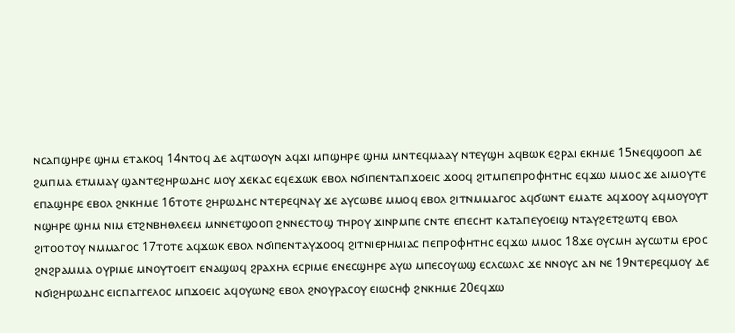ⲛⲥⲁⲡϣⲏⲣⲉ ϣⲏⲙ ⲉⲧⲁⲕⲟϥ 14ⲛⲧⲟϥ ⲇⲉ ⲁϥⲧⲱⲟⲩⲛ ⲁϥϫⲓ ⲙⲡϣⲏⲣⲉ ϣⲏⲙ ⲙⲛⲧⲉϥⲙⲁⲁⲩ ⲛⲧⲉⲩϣⲏ ⲁϥⲃⲱⲕ ⲉϩⲣⲁⲓ ⲉⲕⲏⲙⲉ 15ⲛⲉϥϣⲟⲟⲡ ⲇⲉ ϩⲙⲡⲙⲁ ⲉⲧⲙⲙⲁⲩ ϣⲁⲛⲧⲉϩⲏⲣⲱⲇⲏⲥ ⲙⲟⲩ ϫⲉⲕⲁⲥ ⲉϥⲉϫⲱⲕ ⲉⲃⲟⲗ ⲛϭⲓⲡⲉⲛⲧⲁⲡϫⲟⲉⲓⲥ ϫⲟⲟϥ ϩⲓⲧⲙⲡⲉⲡⲣⲟⲫⲏⲧⲏⲥ ⲉϥϫⲱ ⲙⲙⲟⲥ ϫⲉ ⲁⲓⲙⲟⲩⲧⲉ ⲉⲡⲁϣⲏⲣⲉ ⲉⲃⲟⲗ ϩⲛⲕⲏⲙⲉ 16ⲧⲟⲧⲉ ϩⲏⲣⲱⲇⲏⲥ ⲛⲧⲉⲣⲉϥⲛⲁⲩ ϫⲉ ⲁⲩⲥⲱⲃⲉ ⲙⲙⲟϥ ⲉⲃⲟⲗ ϩⲓⲧⲛⲙⲙⲁⲅⲟⲥ ⲁϥϭⲱⲛⲧ ⲉⲙⲁⲧⲉ ⲁϥϫⲟⲟⲩ ⲁϥⲙⲟⲩⲟⲩⲧ ⲛϣⲏⲣⲉ ϣⲏⲙ ⲛⲓⲙ ⲉⲧϩⲛⲃⲏⲑⲗⲉⲉⲙ ⲙⲛⲛⲉⲧϣⲟⲟⲡ ϩⲛⲛⲉⲥⲧⲟϣ ⲧⲏⲣⲟⲩ ϫⲓⲛⲣⲙⲡⲉ ⲥⲛⲧⲉ ⲉⲡⲉⲥⲏⲧ ⲕⲁⲧⲁⲡⲉⲩⲟⲉⲓϣ ⲛⲧⲁⲩϩⲉⲧϩⲱⲧϥ ⲉⲃⲟⲗ ϩⲓⲧⲟⲟⲧⲟⲩ ⲛⲙⲙⲁⲅⲟⲥ 17ⲧⲟⲧⲉ ⲁϥϫⲱⲕ ⲉⲃⲟⲗ ⲛϭⲓⲡⲉⲛⲧⲁⲩϫⲟⲟϥ ϩⲓⲧⲛⲓⲉⲣⲏⲙⲓⲁⲥ ⲡⲉⲡⲣⲟⲫⲏⲧⲏⲥ ⲉϥϫⲱ ⲙⲙⲟⲥ 18ϫⲉ ⲟⲩⲥⲙⲏ ⲁⲩⲥⲱⲧⲙ ⲉⲣⲟⲥ ϩⲛϩⲣⲁⲙⲙⲁ ⲟⲩⲣⲓⲙⲉ ⲙⲛⲟⲩⲧⲟⲉⲓⲧ ⲉⲛⲁϣⲱϥ ϩⲣⲁⲭⲏⲗ ⲉⲥⲣⲓⲙⲉ ⲉⲛⲉⲥϣⲏⲣⲉ ⲁⲩⲱ ⲙⲡⲉⲥⲟⲩⲱϣ ⲉⲥⲗⲥⲱⲗⲥ ϫⲉ ⲛⲛⲟⲩⲥ ⲁⲛ ⲛⲉ 19ⲛⲧⲉⲣⲉϥⲙⲟⲩ ⲇⲉ ⲛϭⲓϩⲏⲣⲱⲇⲏⲥ ⲉⲓⲥⲡⲁⲅⲅⲉⲗⲟⲥ ⲙⲡϫⲟⲉⲓⲥ ⲁϥⲟⲩⲱⲛϩ ⲉⲃⲟⲗ ϩⲛⲟⲩⲣⲁⲥⲟⲩ ⲉⲓⲱⲥⲏⲫ ϩⲛⲕⲏⲙⲉ 20ⲉϥϫⲱ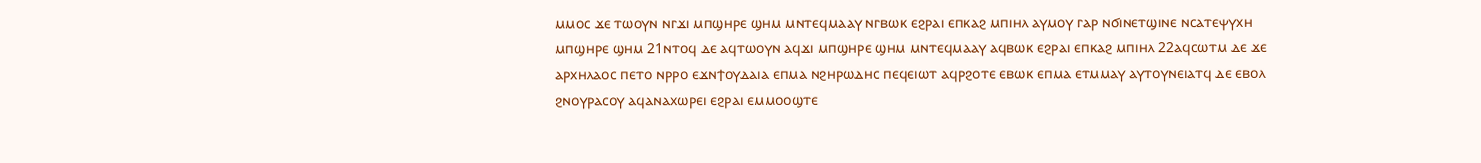ⲙⲙⲟⲥ ϫⲉ ⲧⲱⲟⲩⲛ ⲛⲅϫⲓ ⲙⲡϣⲏⲣⲉ ϣⲏⲙ ⲙⲛⲧⲉϥⲙⲁⲁⲩ ⲛⲅⲃⲱⲕ ⲉϩⲣⲁⲓ ⲉⲡⲕⲁϩ ⲙⲡⲓⲏⲗ ⲁⲩⲙⲟⲩ ⲅⲁⲣ ⲛϭⲓⲛⲉⲧϣⲓⲛⲉ ⲛⲥⲁⲧⲉⲯⲩⲭⲏ ⲙⲡϣⲏⲣⲉ ϣⲏⲙ 21ⲛⲧⲟϥ ⲇⲉ ⲁϥⲧⲱⲟⲩⲛ ⲁϥϫⲓ ⲙⲡϣⲏⲣⲉ ϣⲏⲙ ⲙⲛⲧⲉϥⲙⲁⲁⲩ ⲁϥⲃⲱⲕ ⲉϩⲣⲁⲓ ⲉⲡⲕⲁϩ ⲙⲡⲓⲏⲗ 22ⲁϥⲥⲱⲧⲙ ⲇⲉ ϫⲉ ⲁⲣⲭⲏⲗⲁⲟⲥ ⲡⲉⲧⲟ ⲛⲣⲣⲟ ⲉϫⲛϯⲟⲩⲇⲁⲓⲁ ⲉⲡⲙⲁ ⲛϩⲏⲣⲱⲇⲏⲥ ⲡⲉϥⲉⲓⲱⲧ ⲁϥⲣϩⲟⲧⲉ ⲉⲃⲱⲕ ⲉⲡⲙⲁ ⲉⲧⲙⲙⲁⲩ ⲁⲩⲧⲟⲩⲛⲉⲓⲁⲧϥ ⲇⲉ ⲉⲃⲟⲗ ϩⲛⲟⲩⲣⲁⲥⲟⲩ ⲁϥⲁⲛⲁⲭⲱⲣⲉⲓ ⲉϩⲣⲁⲓ ⲉⲙⲙⲟⲟϣⲧⲉ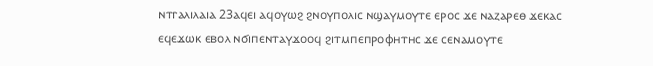ⲛⲧⲅⲁⲗⲓⲗⲁⲓⲁ 23ⲁϥⲉⲓ ⲁϥⲟⲩⲱϩ ϩⲛⲟⲩⲡⲟⲗⲓⲥ ⲛϣⲁⲩⲙⲟⲩⲧⲉ ⲉⲣⲟⲥ ϫⲉ ⲛⲁⲍⲁⲣⲉⲑ ϫⲉⲕⲁⲥ ⲉϥⲉϫⲱⲕ ⲉⲃⲟⲗ ⲛϭⲓⲡⲉⲛⲧⲁⲩϫⲟⲟϥ ϩⲓⲧⲙⲡⲉⲡⲣⲟⲫⲏⲧⲏⲥ ϫⲉ ⲥⲉⲛⲁⲙⲟⲩⲧⲉ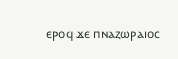ⲉⲣⲟϥ ϫⲉ ⲡⲛⲁⲍⲱⲣⲁⲓⲟⲥ